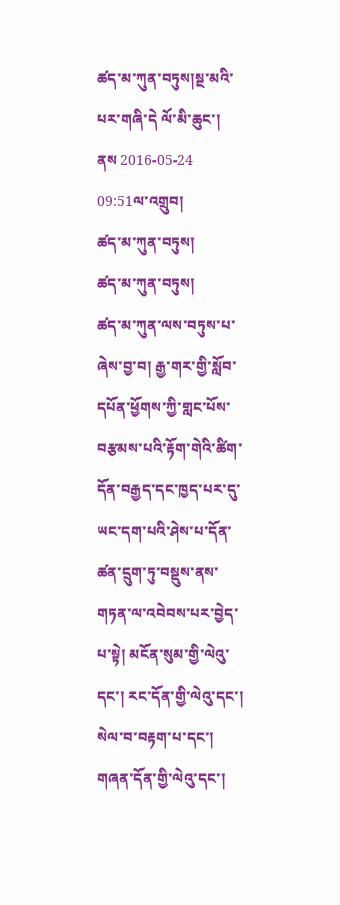ཚད་མ་ཀུན་བཏུས།སྔ་མའི་པར་གཞི་དེ ལོ་མི་ཆུང་།  ནས 2016-05-24 09:51ལ་འགྲུབ།
ཚད་མ་ཀུན་བཏུས།
ཚད་མ་ཀུན་བཏུས།
ཚད་མ་ཀུན་ལས་བཏུས་པ་ཞེས་བྱ་བ། རྒྱ་གར་གྱི་སློབ་དཔོན་ཕྱོགས་ཀྱི་གླང་པོས་བརྩམས་པའི་རྟོག་གེའི་ཚིག་དོན་བརྒྱད་དང་ཁྱད་པར་དུ་ཡང་དག་པའི་ཤེས་པ་དོན་ཚན་དྲུག་ཏུ་བསྡུས་ནས་གཏན་ལ་འབེབས་པར་བྱེད་པ་སྟེ། མངོན་སུམ་གྱི་ལེའུ་དང་། རང་དོན་གྱི་ལེའུ་དང་། སེལ་བ་བརྟག་པ་དང་། གཞན་དོན་གྱི་ལེའུ་དང་།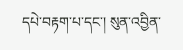དཔེ་བརྟག་པ་དང་། སུན་འབྱིན་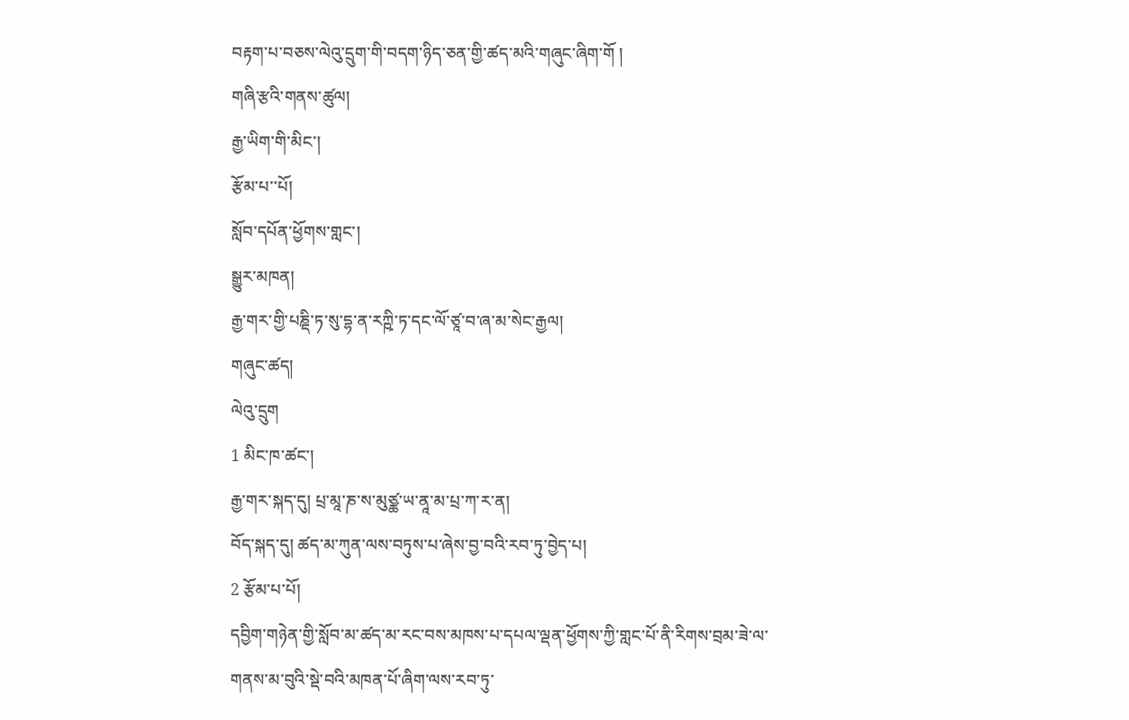བརྟག་པ་བཅས་ལེའུ་དྲུག་གི་བདག་ཉིད་ཅན་གྱི་ཚད་མའི་གཞུང་ཞིག་གོ །
གཞི་རྩའི་གནས་ཚུལ།
རྒྱ་ཡིག་གི་མིང་།
རྩོམ་པ་་པོ།
སློབ་དཔོན་ཕྱོགས་གླང་།
སྒྱུར་མཁན།
རྒྱ་གར་གྱི་པཎྡི་ཏ་སུ་དྷ་ན་རཀྵི་ཏ་དང་ལོ་ཙཱ་བ་ཞ་མ་སེང་རྒྱལ།
གཞུང་ཚད།
ལེའུ་དྲུག
1 མིང་ཁ་ཚང་།
རྒྱ་གར་སྐད་དུ། པྲ་མཱ་ཎ་ས་མུཙྪ་ཡ་ནཱ་མ་པྲ་ཀ་ར་ན།
བོད་སྐད་དུ། ཚད་མ་ཀུན་ལས་བཏུས་པ་ཞེས་བྱ་བའི་རབ་ཏུ་བྱེད་པ།
2 རྩོམ་པ་པོ།
དབྱིག་གཉེན་གྱི་སློབ་མ་ཚད་མ་རང་བས་མཁས་པ་དཔལ་ལྡན་ཕྱོགས་ཀྱི་གླང་པོ་ནི་རིགས་བྲམ་ཟེ་ལ་གནས་མ་བུའི་སྡེ་བའི་མཁན་པོ་ཞིག་ལས་རབ་ཏུ་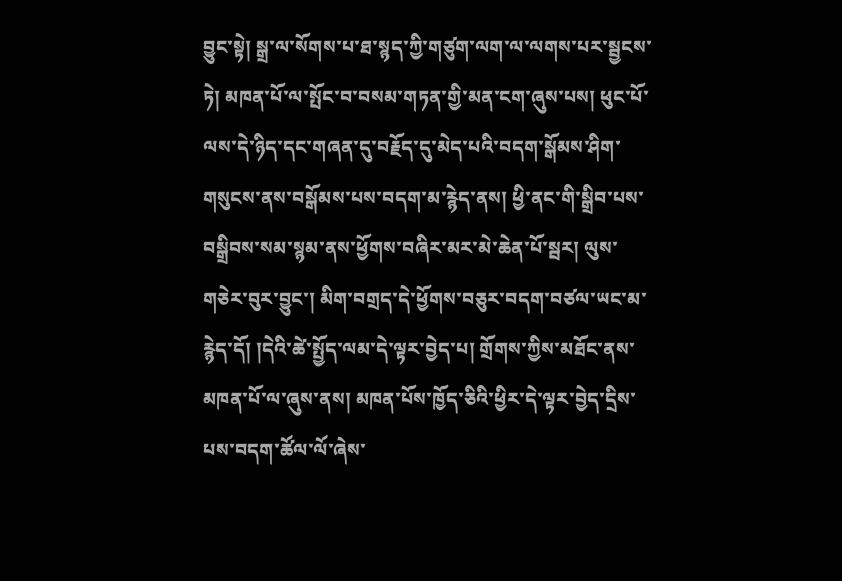བྱུང་སྟེ། སྒྲ་ལ་སོགས་པ་ཐ་སྙད་ཀྱི་གཙུག་ལག་ལ་ལགས་པར་སྦྱངས་ཏེ། མཁན་པོ་ལ་སྤོང་བ་བསམ་གཏན་གྱི་མན་ངག་ཞུས་པས། ཕུང་པོ་ལས་དེ་ཉིད་དང་གཞན་དུ་བརྗོད་དུ་མེད་པའི་བདག་སྒོམས་ཤིག་གསུངས་ནས་བསྒོམས་པས་བདག་མ་རྙེད་ནས། ཕྱི་ནང་གི་སྒྲིབ་པས་བསྒྲིབས་སམ་སྙམ་ནས་ཕྱོགས་བཞིར་མར་མེ་ཆེན་པོ་སྦར། ལུས་གཅེར་བུར་བྱུང་། མིག་བགྲད་དེ་ཕྱོགས་བཅུར་བདག་བཙལ་ཡང་མ་རྙེད་དོ། །དེའི་ཚེ་སྤྱོད་ལམ་དེ་ལྟར་བྱེད་པ། གྲོགས་ཀྱིས་མཐོང་ནས་མཁན་པོ་ལ་ཞུས་ནས། མཁན་པོས་ཁྱོད་ཅིའི་ཕྱིར་དེ་ལྟར་བྱེད་དྲིས་པས་བདག་ཚོལ་ལོ་ཞེས་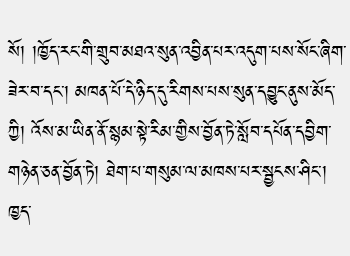སོ། །ཁྱོད་རང་གི་གྲུབ་མཐའ་སུན་འབྱིན་པར་འདུག་པས་སོང་ཞིག་ཟེར་བ་དང་། མཁན་པོ་དེ་ཉིད་དུ་རིགས་པས་སུན་དབྱུང་ནུས་མོད་ཀྱི། འོས་མ་ཡིན་ནོ་སྙམ་སྟེ་རིམ་གྱིས་བྱོན་ཏེ་སློབ་དཔོན་དབྱིག་གཉེན་ཅན་བྱོན་ཏེ། ཐེག་པ་གསུམ་ལ་མཁས་པར་སྦྱངས་ཤིང་། ཁྱད་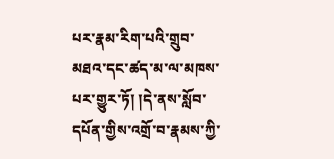པར་རྣམ་རིག་པའི་གྲུབ་མཐའ་དང་ཚད་མ་ལ་མཁས་པར་གྱུར་ཏོ། །དེ་ནས་སློབ་དཔོན་གྱིས་འགྲོ་བ་རྣམས་ཀྱི་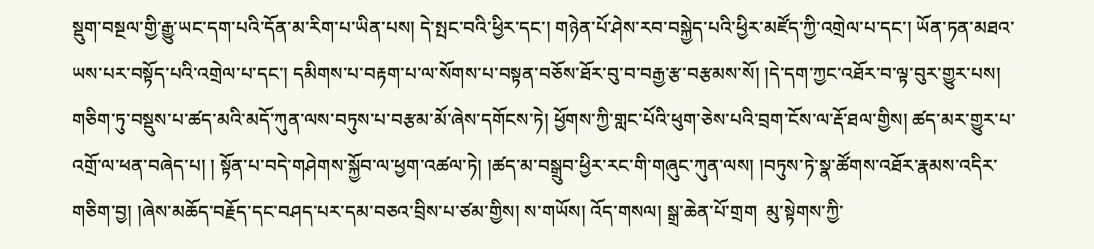སྡུག་བསྔལ་གྱི་རྒྱུ་ཡང་དག་པའི་དོན་མ་རིག་པ་ཡིན་པས། དེ་སྤང་བའི་ཕྱིར་དང་། གཉེན་པོ་ཤེས་རབ་བསྐྱེད་པའི་ཕྱིར་མཛོད་ཀྱི་འགྲེལ་པ་དང་། ཡོན་ཏན་མཐའ་ཡས་པར་བསྟོད་པའི་འགྲེལ་པ་དང་། དམིགས་པ་བརྟག་པ་ལ་སོགས་པ་བསྟན་བཅོས་ཐོར་བུ་བ་བརྒྱ་རྩ་བརྩམས་སོ། །དེ་དག་ཀྱང་འཐོར་བ་ལྟ་བུར་གྱུར་པས། གཅིག་ཏུ་བསྡུས་པ་ཚད་མའི་མདོ་ཀུན་ལས་བཏུས་པ་བརྩམ་མོ་ཞེས་དགོངས་ཏེ། ཕྱོགས་ཀྱི་གླང་པོའི་ཕུག་ཅེས་པའི་བྲག་ངོས་ལ་རྡོ་ཐལ་གྱིས། ཚད་མར་གྱུར་པ་འགྲོ་ལ་ཕན་བཞེད་པ། ། སྟོན་པ་བདེ་གཤེགས་སྐྱོབ་ལ་ཕྱག་འཚལ་ཏེ། །ཚད་མ་བསྒྲུབ་ཕྱིར་རང་གི་གཞུང་ཀུན་ལས། །བཏུས་ཏེ་སྣ་ཚོགས་འཐོར་རྣམས་འདིར་གཅིག་བྱ། །ཞེས་མཆོད་བརྗོད་དང་བཤད་པར་དམ་བཅའ་བྲིས་པ་ཙམ་གྱིས། ས་གཡོས། འོད་གསལ། སྒྲ་ཆེན་པོ་གྲག  མུ་སྟེགས་ཀྱི་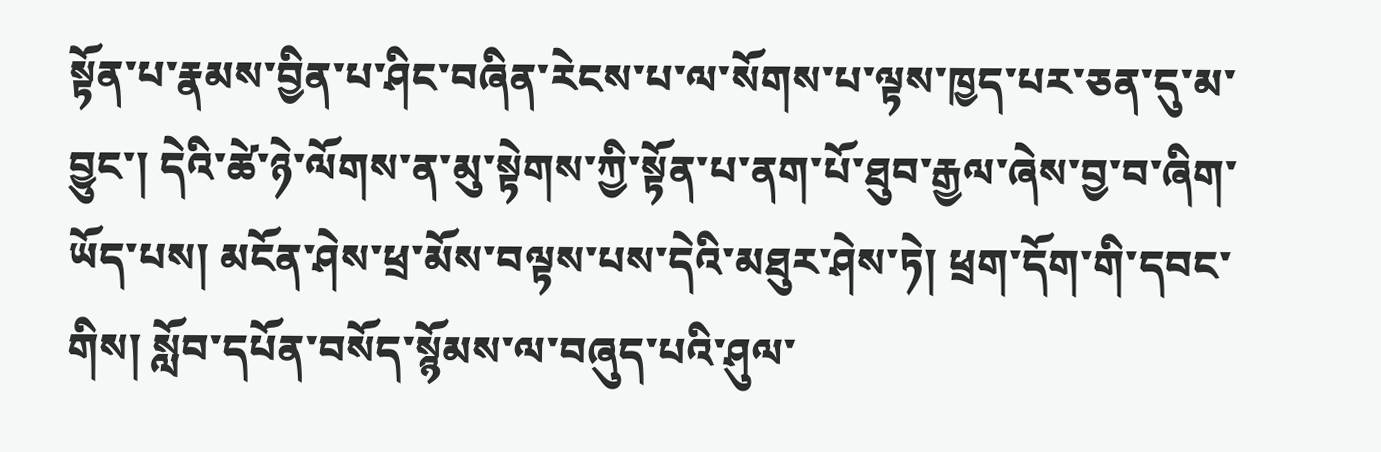སྟོན་པ་རྣམས་བྱིན་པ་ཤིང་བཞིན་རེངས་པ་ལ་སོགས་པ་ལྟས་ཁྱད་པར་ཅན་དུ་མ་བྱུང་། དེའི་ཚེ་ཉེ་ལོགས་ན་མུ་སྟེགས་ཀྱི་སྟོན་པ་ནག་པོ་ཐུབ་རྒྱལ་ཞེས་བྱ་བ་ཞིག་ཡོད་པས། མངོན་ཤེས་ཕྲ་མོས་བལྟས་པས་དེའི་མཐུར་ཤེས་ཏེ། ཕྲག་དོག་གི་དབང་གིས། སློབ་དཔོན་བསོད་སྙོམས་ལ་བཞུད་པའི་ཤུལ་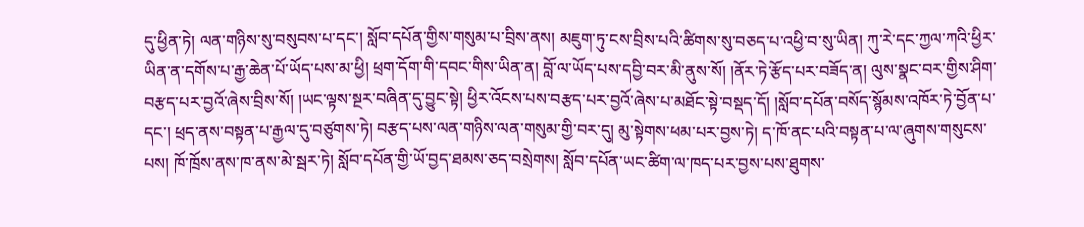དུ་ཕྱིན་ཏེ། ལན་གཉིས་སུ་བསུབས་པ་དང་། སློབ་དཔོན་གྱིས་གསུམ་པ་བྲིས་ནས། མཇུག་ཏུ་ངས་བྲིས་པའི་ཚིགས་སུ་བཅད་པ་འཕྱི་བ་སུ་ཡིན། ཀུ་རེ་དང་ཀྱལ་ཀའི་ཕྱིར་ཡིན་ན་དགོས་པ་རྒྱ་ཆེན་པོ་ཡོད་པས་མ་ཕྱི། ཕྲག་དོག་གི་དབང་གིས་ཡིན་ན། བློ་ལ་ཡོད་པས་དབྱི་བར་མི་ནུས་སོ། །ནོར་ཏེ་རྩོད་པར་བཟོད་ན། ལུས་སྣང་བར་གྱིས་ཤིག་བརྩད་པར་བྱའོ་ཞེས་བྲིས་སོ། །ཡང་ལྟས་སྔར་བཞིན་དུ་བྱུང་སྟེ། ཕྱིར་འོངས་པས་བརྩད་པར་བྱའོ་ཞེས་པ་མཐོང་སྟེ་བསྡད་དོ། །སློབ་དཔོན་བསོད་སྙོམས་འཁོར་ཏེ་བྱོན་པ་དང་། ཕྲད་ནས་བསྟན་པ་རྒྱལ་དུ་བཙུགས་ཏེ། བརྩད་པས་ལན་གཉིས་ལན་གསུམ་གྱི་བར་དུ། མུ་སྟེགས་ཕམ་པར་བྱས་ཏེ། ད་ཁོ་ནང་པའི་བསྟན་པ་ལ་ཞུགས་གསུངས་པས། ཁོ་ཁྲོས་ནས་ཁ་ནས་མེ་སྦར་ཏེ། སློབ་དཔོན་གྱི་ཡོ་བྱད་ཐམས་ཅད་བསྲེགས། སློབ་དཔོན་ཡང་ཚིག་ལ་ཁད་པར་བྱས་པས་ཐུགས་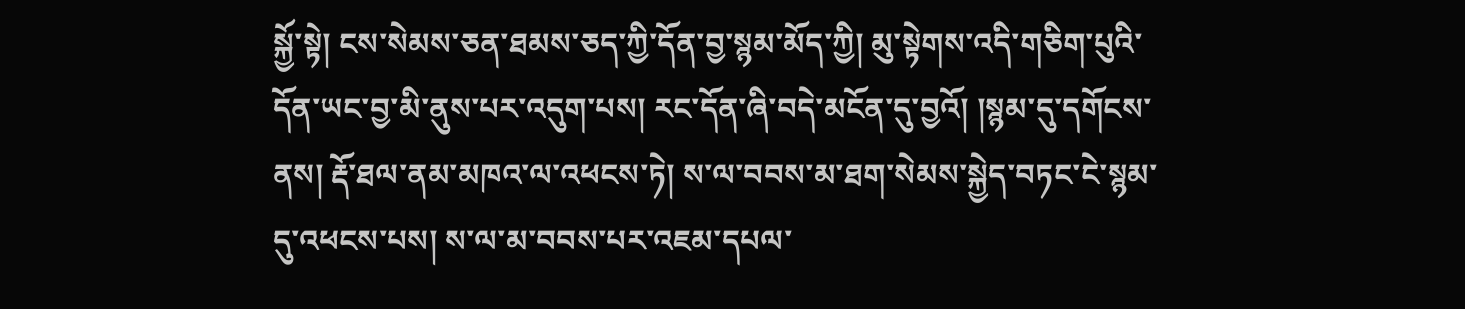སྐྱོ་སྟེ། ངས་སེམས་ཅན་ཐམས་ཅད་ཀྱི་དོན་བྱ་སྙམ་མོད་ཀྱི། མུ་སྟེགས་འདི་གཅིག་པུའི་དོན་ཡང་བྱ་མི་ནུས་པར་འདུག་པས། རང་དོན་ཞི་བདེ་མངོན་དུ་བྱའོ། །སྙམ་དུ་དགོངས་ནས། རྡོ་ཐལ་ནམ་མཁའ་ལ་འཕངས་ཏེ། ས་ལ་བབས་མ་ཐག་སེམས་སྐྱེད་བཏང་ངེ་སྙམ་དུ་འཕངས་པས། ས་ལ་མ་བབས་པར་འཇམ་དཔལ་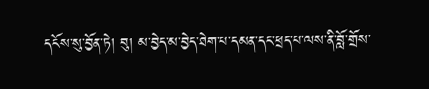དངོས་སུ་བྱོན་ཏེ། བུ། མ་བྱེད་མ་བྱེད་ཐེག་པ་དམན་དང་ཕྲད་པ་ལས་ནི་བློ་གྲོས་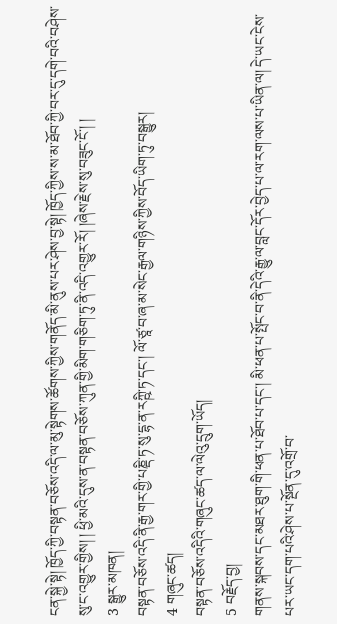ངན་སྐྱེ་སྟེ། ཁྱོད་ཀྱི་བསྟན་བཅོས་འདི་ལ་མུ་སྟེགས་ཚོགས་ཀྱིས་གནོད་མི་ནུས་པར་ཤེས་བྱ་སྟེ། ཁྱོད་ཀྱིས་ས་མ་ཐོབ་ཀྱི་བར་དུ་དགེ་བའི་བཤེས་སུ་ང་འགྱུར་གྱིས། ། ཕྱི་མའི་དུས་ན་བསྟན་བཅོས་ཀུན་གྱི་མིག་གཅིག་ཏུ་ནི་འདི་འགྱུར་རོ། །ཞེས་རྗེས་སུ་བཟུང་ངོ་། །
3 སྒྱུར་མཁན།
བསྟན་བཅོས་འདི་ནི་རྒྱ་གར་གྱི་པཎྡི་ཏ་སུ་དྷ་ན་རཀྵི་ཏ་དང་། ལོ་ཙཱ་བ་ཞ་མ་སེང་རྒྱལ་གཉིས་ཀྱིས་བོད་ཡིག་ཏུ་བསྒྱུར།
4 གཞུང་ཚད།
བསྟན་བཅོས་འདིའི་གཞུང་ཚད་ལ་ལེའུ་དྲུག་ཡོད།
5 བརྗོད་བྱ།
གནས་སྐབས་དང་མཐར་ཐུག་གི་ཕན་པ་ཐོབ་པ་དང་། མི་ཕན་པ་སྤོང་བ་ནི་དེའི་རྒྱུ་ལ་བླང་དོར་བྱེད་པ་ལ་རག་ལས་པ་ཡིན་ལ། དེ་ཡང་ངེས་པར་ཡང་དག་པའི་ཤེས་པ་སྔོན་དུ་འགྲོ་བ་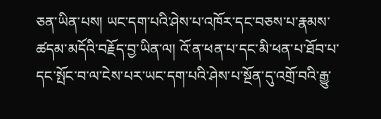ཅན་ཡིན་པས། ཡང་དག་པའི་ཤེས་པ་འཁོར་དང་བཅས་པ་རྣམས་ཚདམ་མདོའི་བརྗོད་བྱ་ཡིན་ལ། འོ་ན་ཕན་པ་དང་མི་ཕན་པ་ཐོབ་པ་དང་སྤོང་བ་ལ་ངེས་པར་ཡང་དག་པའི་ཤེས་པ་སྔོན་དུ་འགྲོ་བའི་རྒྱུ་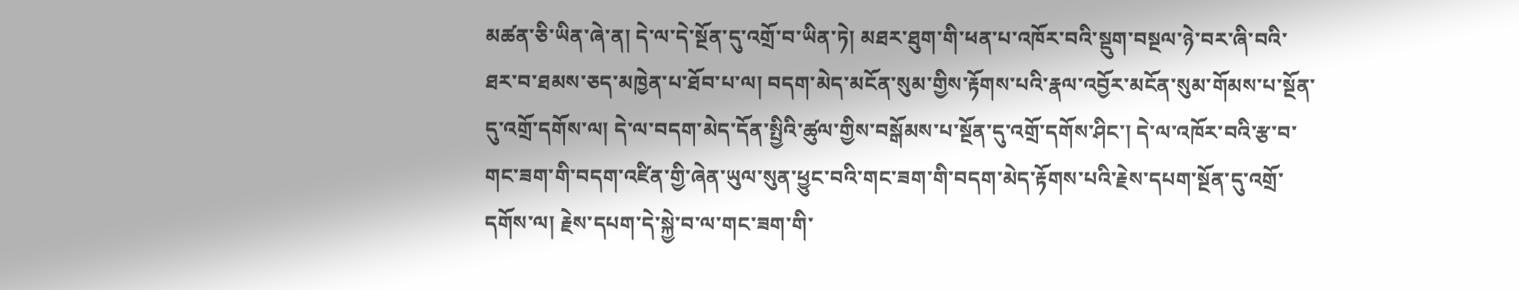མཚན་ཅི་ཡིན་ཞེ་ན། དེ་ལ་དེ་སྔོན་དུ་འགྲོ་བ་ཡིན་ཏེ། མཐར་ཐུག་གི་ཕན་པ་འཁོར་བའི་སྡུག་བསྔལ་ཉེ་བར་ཞི་བའི་ཐར་བ་ཐམས་ཅད་མཁྱེན་པ་ཐོབ་པ་ལ། བདག་མེད་མངོན་སུམ་གྱིས་རྟོགས་པའི་རྣལ་འབྱོར་མངོན་སུམ་གོམས་པ་སྔོན་དུ་འགྲོ་དགོས་ལ། དེ་ལ་བདག་མེད་དོན་སྤྱིའི་ཚུལ་གྱིས་བསྒོམས་པ་སྔོན་དུ་འགྲོ་དགོས་ཤིང་། དེ་ལ་འཁོར་བའི་རྩ་བ་གང་ཟག་གི་བདག་འཛིན་གྱི་ཞེན་ཡུལ་སུན་ཕྱུང་བའི་གང་ཟག་གི་བདག་མེད་རྟོགས་པའི་རྗེས་དཔག་སྔོན་དུ་འགྲོ་དགོས་ལ། རྗེས་དཔག་དེ་སྐྱེ་བ་ལ་གང་ཟག་གི་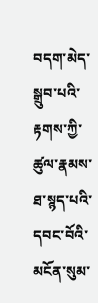བདག་མེད་སྒྲུབ་པའི་རྟགས་ཀྱི་ཚུལ་རྣམས་ཐ་སྙད་པའི་དབང་བོའི་མངོན་སུམ་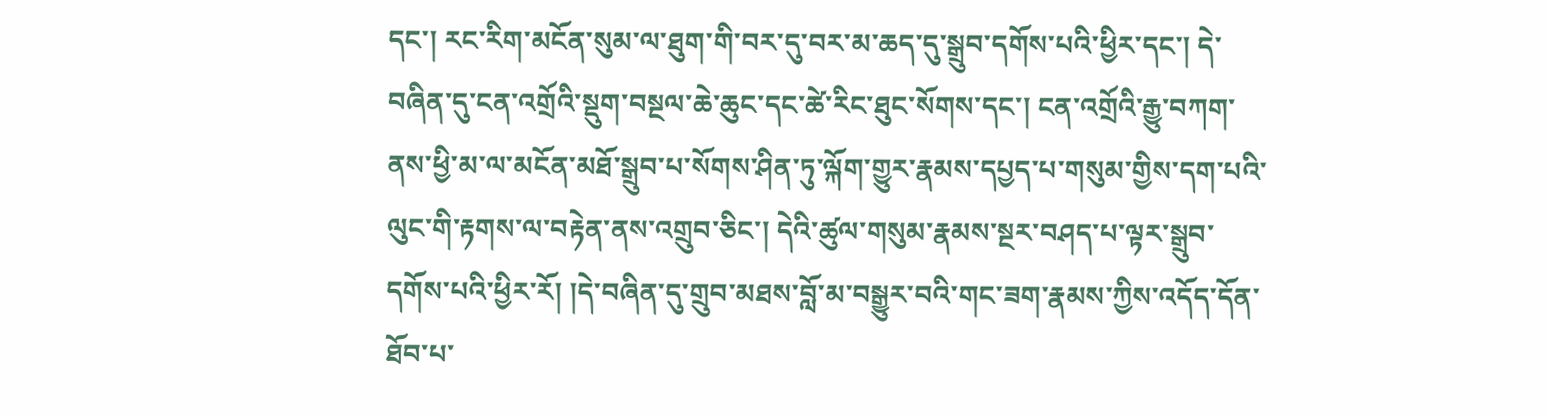དང་། རང་རིག་མངོན་སུམ་ལ་ཐུག་གི་བར་དུ་བར་མ་ཆད་དུ་སྒྲུབ་དགོས་པའི་ཕྱིར་དང་། དེ་བཞིན་དུ་ངན་འགྲོའི་སྡུག་བསྔལ་ཆེ་ཆུང་དང་ཚེ་རིང་ཐུང་སོགས་དང་། ངན་འགྲོའི་རྒྱུ་བཀག་ནས་ཕྱི་མ་ལ་མངོན་མཐོ་སྒྲུབ་པ་སོགས་ཤིན་ཏུ་ལྐོག་གྱུར་རྣམས་དཔྱད་པ་གསུམ་གྱིས་དག་པའི་ལུང་གི་རྟགས་ལ་བརྟེན་ནས་འགྲུབ་ཅིང་། དེའི་ཚུལ་གསུམ་རྣམས་སྔར་བཤད་པ་ལྟར་སྒྲུབ་དགོས་པའི་ཕྱིར་རོ། །དེ་བཞིན་དུ་གྲུབ་མཐས་བློ་མ་བསྒྱུར་བའི་གང་ཟག་རྣམས་ཀྱིས་འདོད་དོན་ཐོབ་པ་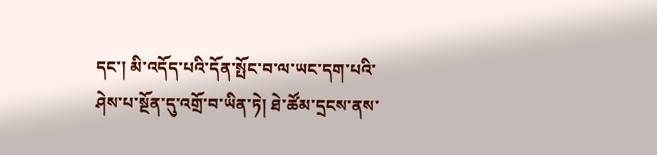དང་། མི་འདོད་པའི་དོན་སྤོང་བ་ལ་ཡང་དག་པའི་ཤེས་པ་སྔོན་དུ་འགྲོ་བ་ཡིན་ཏེ། ཐེ་ཚོམ་དྲངས་ནས་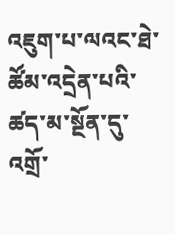འཇུག་པ་ལའང་ཐེ་ཚོམ་འདྲེན་པའི་ཚད་མ་སྔོན་དུ་འགྲོ་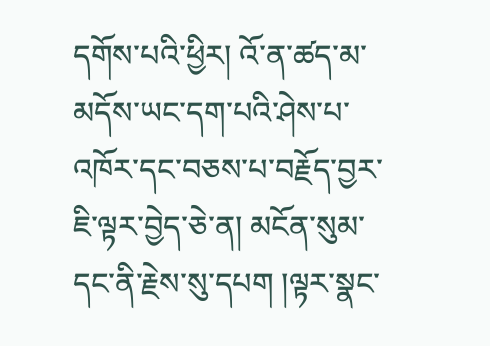དགོས་པའི་ཕྱིར། འོ་ན་ཚད་མ་མདོས་ཡང་དག་པའི་ཤེས་པ་འཁོར་དང་བཅས་པ་བརྗོད་བྱར་ཇི་ལྟར་བྱེད་ཅེ་ན། མངོན་སུམ་དང་ནི་རྗེས་སུ་དཔག །ལྟར་སྣང་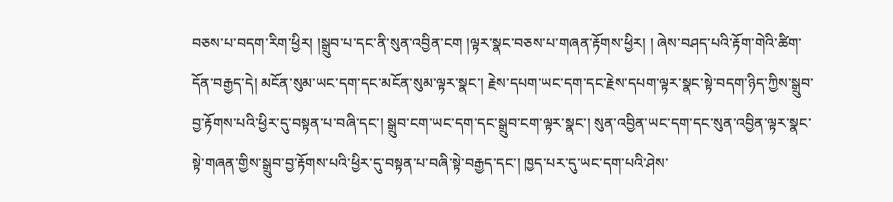བཅས་པ་བདག་རིག་ཕྱིར། །སྒྲུབ་པ་དང་ནི་སུན་འབྱིན་ངག །ལྟར་སྣང་བཅས་པ་གཞན་རྟོགས་ཕྱིར། ། ཞེས་བཤད་པའི་རྟོག་གེའི་ཚིག་དོན་བརྒྱད་དེ། མངོན་སུམ་ཡང་དག་དང་མངོན་སུམ་ལྟར་སྣང་། རྗེས་དཔག་ཡང་དག་དང་རྗེས་དཔག་ལྟར་སྣང་སྟེ་བདག་ཉིད་ཀྱིས་སྒྲུབ་བྱ་རྟོགས་པའི་ཕྱིར་དུ་བསྟན་པ་བཞི་དང་། སྒྲུབ་ངག་ཡང་དག་དང་སྒྲུབ་ངག་ལྟར་སྣང་། སུན་འབྱིན་ཡང་དག་དང་སུན་འབྱིན་ལྟར་སྣང་སྟེ་གཞན་གྱིས་སྒྲུབ་བྱ་རྟོགས་པའི་ཕྱིར་དུ་བསྟན་པ་བཞི་སྟེ་བརྒྱད་དང་། ཁྱད་པར་དུ་ཡང་དག་པའི་ཤེས་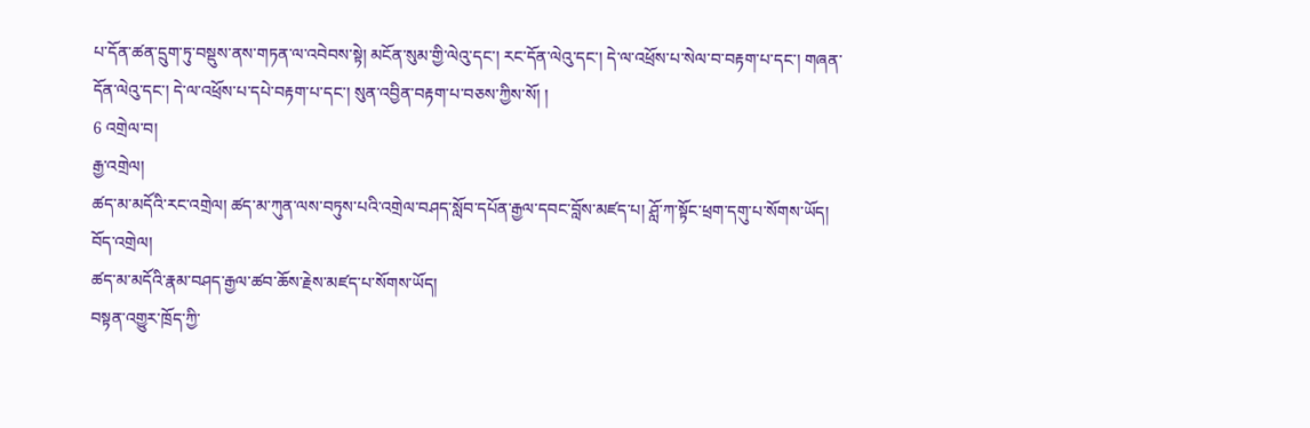པ་དོན་ཚན་དྲུག་ཏུ་བསྡུས་ནས་གཏན་ལ་འབེབས་སྟེ། མངོན་སུམ་གྱི་ལེའུ་དང་། རང་དོན་ལེའུ་དང་། དེ་ལ་འཕྲོས་པ་སེལ་བ་བརྟག་པ་དང་། གཞན་དོན་ལེའུ་དང་། དེ་ལ་འཕྲོས་པ་དཔེ་བརྟག་པ་དང་། སུན་འབྱིན་བརྟག་པ་བཅས་ཀྱིས་སོ། །
6 འགྲེལ་བ།
རྒྱ་འགྲེལ།
ཚད་མ་མདོའི་རང་འགྲེལ། ཚད་མ་ཀུན་ལས་བཏུས་པའི་འགྲེལ་བཤད་སློབ་དཔོན་རྒྱལ་དབང་བློས་མཛད་པ། ཤློ་ཀ་སྟོང་ཕྲག་དགུ་པ་སོགས་ཡོད།
བོད་འགྲེལ།
ཚད་མ་མདོའི་རྣམ་བཤད་རྒྱལ་ཚབ་ཆོས་རྗེས་མཛད་པ་སོགས་ཡོད།
བསྟན་འགྱུར་ཁྲོད་ཀྱི་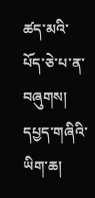ཚད་མའི་པོད་ཅེ་པ་ན་བཞུགས།
དཔྱད་གཞིའི་ཡིག་ཆ།